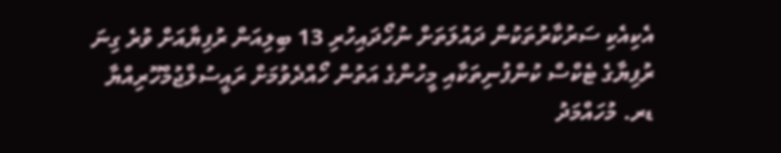އެކިއެކި ސަރުކާރުތަކުން ދައުލަތަށް ނުހޯދައިހުރި 13 ބިލިއަން ރުފިޔާއަށް ވުރެ ގިނަ ރުފިޔާގެ ޓެކްސް ކުންފުނިތަކާއި މީހުންގެ އަތުން ހޯއްދެވުމަށް ރައީސުލްޖުމްހޫރިއްޔާ ޑރ. މުހައްމަދު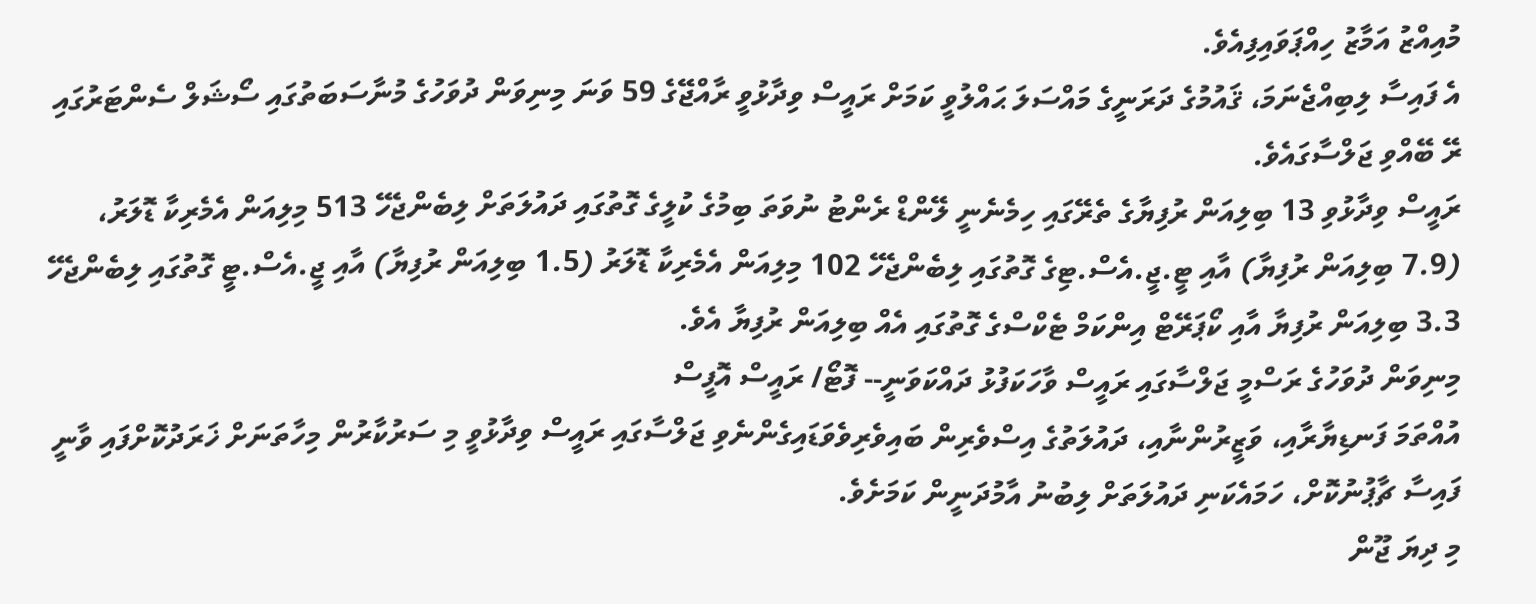މުއިއްޒު އަމާޒު ހިއްޕަވައިފިއެވެ.
އެ ފައިސާ ލިބިއްޖެނަމަ، ޤައުމުގެ ދަރަނީގެ މައްސަލަ ޙައްލުވީ ކަމަށް ރައީސް ވިދާޅުވީ ރާއްޖޭގެ 59 ވަނަ މިނިވަން ދުވަހުގެ މުނާސަބަތުގައި ސޯޝަލް ސެންޓަރުގައި ރޭ ބޭއްވި ޖަލްސާގައެވެ.
ރައީސް ވިދާޅުވި 13 ބިލިއަން ރުފިޔާގެ ތެރޭގައި ހިމެނެނީ ލޭންޑް ރެންޓު ނުވަތަ ބިމުގެ ކުލީގެ ގޮތުގައި ދައުލަތަށް ލިބެންޖެހޭ 513 މިލިއަން އެމެރިކާ ޑޮލަރު، (7.9 ބިލިއަން ރުފިޔާ) އާއި ޓީ.ޖީ.އެސް.ޓިގެ ގޮތުގައި ލިބެންޖެހޭ 102 މިލިއަން އެމެރިކާ ޑޮލަރު (1.5 ބިލިއަން ރުފިޔާ) އާއި ޖީ.އެސް.ޓީ ގޮތުގައި ލިބެންޖެހޭ 3.3 ބިލިއަން ރުފިޔާ އާއި ކޯޕަރޭޓް އިންކަމް ޓެކްސްގެ ގޮތުގައި އެއް ބިލިއަން ރުފިޔާ އެވެ.
މިނިވަން ދުވަހުގެ ރަސްމީ ޖަލްސާގައި ރައީސް ވާހަކަފުޅު ދައްކަވަނީ-- ފޮޓޯ/ ރައީސް އޮފީސް
އުއްތަމަ ފަނޑިޔާރާއި، ވަޒީރުންނާއި، ދައުލަތުގެ އިސްވެރިން ބައިވެރިވެވަޑައިގެންނެވި ޖަލްސާގައި ރައީސް ވިދާޅުވީ މި ސަރުކާރުން މިހާތަނަށް ޚަރަދުކޮށްފައި ވާނީ ފައިސާ ޗާޕުނުކޮށް، ހަމައެކަނި ދައުލަތަށް ލިބުނު އާމުދަނީން ކަމަށެވެ.
މި ދިޔަ ޖޫން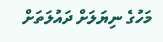މަހުގެ ނިޔަލަށް ދައުލަތަށް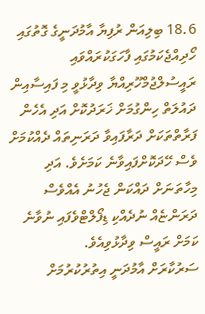18.6 ބިލިއަން ރުފިޔާ އާމުދަނީގެ ގޮތުގައި ހޯދިއްޖެކަމުގައި ފާހަގަކުރައްވައި ރައީސުލްޖުމްހޫރިއްޔާ ވިދާޅުވީ މި ފައިސާއިން ދައުލަތް ހިންގުމަށް ޚަރަދުކޮށް އަދި އެހެން ފަރާތްތަކަށް ދަރާފައިވާ ދަރަނިތައް ދެއްކުމަށް ވެސް ހޭދަކޮށްފައިވާނެ ކަމަށެވެ. އަދި މިހާތަނަށް ދައްކަން ޖެހުނު އެއްވެސް ދަރަންޏެއް ނުދެއްކި ޑިފޯލްޓްވެފައި ނުވާނެ ކަމަށް ރައީސް ވިދާޅުވިއެވެ.
ސަރުކާރަށް އާމުދަނީ އިތުރުކުރުމަށް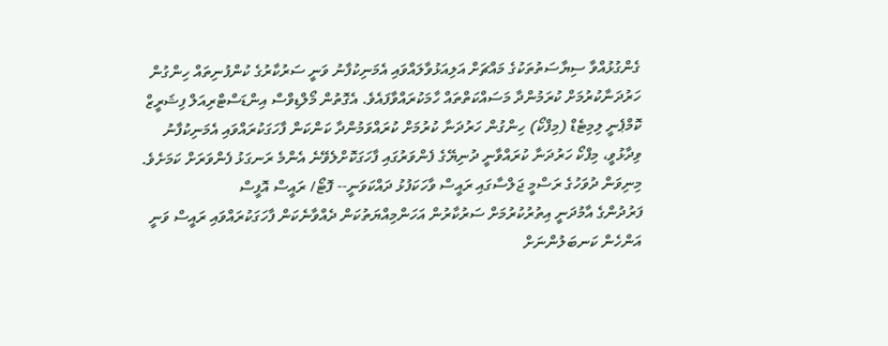ގެންގުޅުއްވާ ސިޔާސަތުތަކުގެ މައްޗަށް އަލިއަޅުވާލައްވައި އެމަނިކުފާނު ވަނީ ސަރުކާރުގެ ކުންފުނިތައް ހިންގުން ހަރުދަނާކުރުމަށް ކުރަމުންދާ މަސައްކަތްތައް ހާމަކުރައްވާފައެވެ. އެގޮތުން މޯލްޑިވްސް އިންޑަސްޓްރިއަލް ފިޝަރީޒް ކޮމްޕެނީ ލިމިޓެޑް (މިފްކޯ) ހިންގުން ހަރުދަނާ ކުރުމަށް ކުރައްވަމުންދާ ކަންކަން ފާހަގަކުރައްވައި އެމަނިކުފާނު ވިދާޅުވީ، މިފްކޯ ހަރުދަނާ ކުރައްވާނީ ދުނިޔޭގެ ފެންވަރުގައި ފާހަގަކޮށްލެވޭނެ އެންމެ ރަނގަޅު ފެންވަރަށް ކަމަށެވެ.
މިނިވަން ދުވަހުގެ ރަސްމީ ޖަލްސާގައި ރައީސް ވާހަކަފުޅު ދައްކަވަނީ-- ފޮޓޯ/ ރައީސް އޮފީސް
ފަރުދުންގެ އާމުދަނީ އިތުރުކުރުމަށް ސަރުކާރުން އަހަންމިއްޔަތުކަން ދެއްވާނެކަން ފާހަގަކުރައްވައި ރައީސް ވަނީ އަންހެން ކަނބަލުންނަށް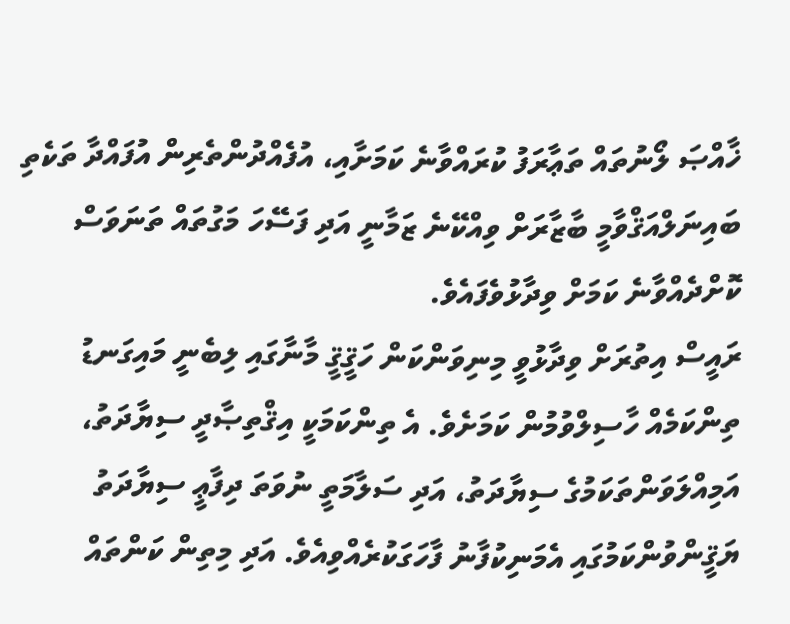ޚާއްޞަ ލޯނުތައް ތަޢާރަފު ކުރައްވާނެ ކަމަށާއި، އުފެއްދުންތެރިން އުފައްދާ ތަކެތި ބައިނަލްއަޤްވާމީ ބާޒާރަށް ވިއްކޭނެ ޒަމާނީ އަދި ފަސޭހަ މަގުތައް ތަނަވަސް ކޮށްދެއްވާނެ ކަމަށް ވިދާޅުވެފައެވެ.
ރައީސް އިތުރަށް ވިދާޅުވީ މިނިވަންކަން ހަޤީޤީ މާނާގައި ލިބެނީ މައިގަނޑު ތިންކަމެއް ހާސިލްވުމުން ކަމަށެވެ. އެ ތިންކަމަކީ އިޤްތިޞާދީ ސިޔާދަތު، އަމިއްލަވަންތަކަމުގެ ސިޔާދަތު، އަދި ސަލާމަތީ ނުވަތަ ދިފާޢީ ސިޔާދަތު ޔަޤީންވުންކަމުގައި އެމަނިކުފާނު ފާހަގަކުރެއްވިއެވެ. އަދި މިތިން ކަންތައް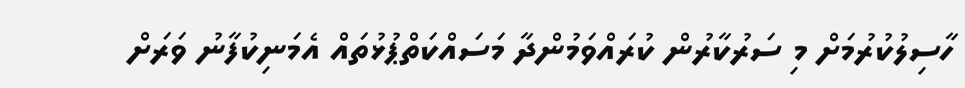ހާސިލުކުރުމަށް މި ސަރުކާރުން ކުރައްވަމުންދާ މަސައްކަތްޕުޅުތައް އެމަނިކުފާނު ވަރަށް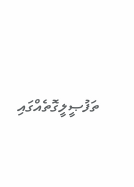ތަފުޞީލީގޮތެއްގައި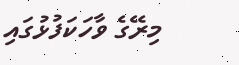މިރޭގެ ވާހަކަފުޅުގައި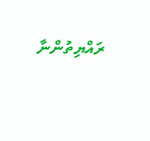ރައްޔިތުންނާ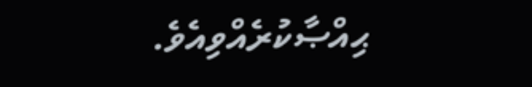ޙިއްޞާކުރެއްވިއެވެ.